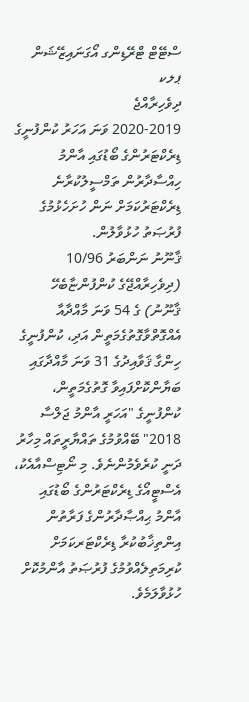ސްޓޭޓް ޓްރޭޑިންގ އޯގަނައިޒޭޝަން ޕލކ
ދިވެހިރާއްޖެ
2020-2019 ވަނަ އަހަރު ކުންފުނީގެ ޑިރެކްޓަރުންގެ ބޯޑުގައި އާންމު ހިއްސާދާރުން ތަމްސީލުކުރާނެ ޑިރެކްޓަރުކަމަށް ނަން ހުށަހެޅުމުގެ ފުރުޞަތު ހުޅުވާލުން.
ޤާނޫނު ނަންބަރު 10/96 (ދިވެހިރާއްޖޭގެ ކުންފުންޏާބެހޭ ޤާނޫނު) ގެ 54 ވަނަ މާއްދާއާ އެއްގޮތްވާގޮތުގެމަތީން އަދި، ކުންފުނީގެ ހިންގާ ޤަވާއިދުގެ 31 ވަނަ މާއްދާގައި ބަޔާންކޮށްފައިވާ ގޮތުގެމަތީން، ކުންފުނީގެ "އަހަރީ އާންމު ޖަލްސާ 2018" ބޭއްވުމުގެ ތައްޔާރީތައް މިހާރު ދަނީ ކުރެވެމުންނެވެ. މި ނޯޓިސްއާއެކު، އެސްޓީއޯގެ ޑިރެކްޓަރުންގެ ބޯޑުގައި އާންމު ޙިއްޞާދާރުންގެ ފަރާތުން އިންތިޚާބުކުރާ ޑިރެކްޓަރކަމަށް ކުރިމަތިލެއްވުމުގެ ފުރުޞަތު އާންމުކޮށް ހުޅުވާލަމެވެ.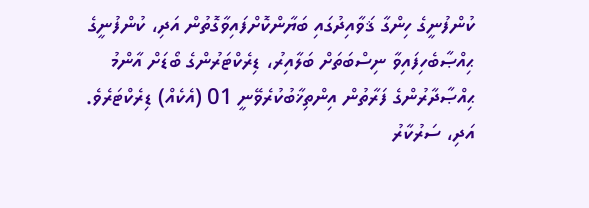ކުންފުނީގެ ހިންގާ ޤަވާއިދުގައި ބަޔާންކޮށްފައިވާގޮތުން އަދި، ކުންފުނީގެ ޙިއްޞާބެހިފައިވާ ނިސްބަތަށް ބަލާއިރު، ޑިރެކްޓަރުންގެ ބޯޑަށް އާންމު ޙިއްޞާދާރުންގެ ފަރާތުން އިންތިޚާބުކުރެވޭނީ 01 (އެކެއް) ޑިރެކްޓަރެވެ. އަދި، ސަރުކާރު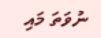ނުވަތަ މައި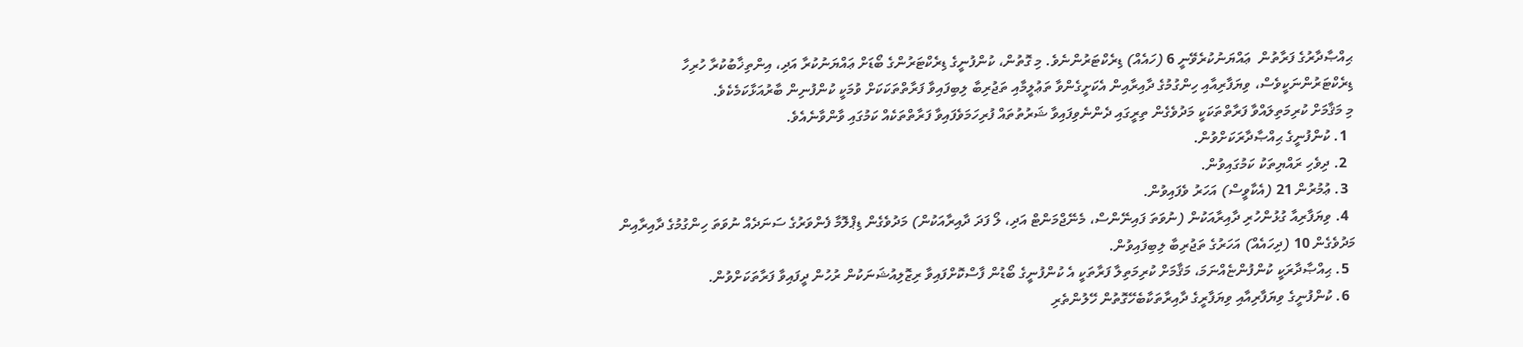ޙިއްޞާދާރުގެ ފަރާތުން  ޢައްޔަނުކުރެވޭނީ 6 (ހައެއް) ޑިރެކްޓަރުންނެވެ. މި ގޮތުން، ކުންފުނީގެ ޑިރެކްޓަރުންގެ ބޯޑަށް ޢައްޔަނުކުރާ އަދި، އިންތިޚާބުކުރާ ހުރިހާ ޑިރެކްޓަރުންނަކީވެސް، ވިޔަފާރިއާއި ހިންގުމުގެ ދާއިރާއިން އެކަށީގެންވާ ތަޢުލީމާއި ތަޖުރިބާ ލިބިފައިވާ ފަރާތްތަކަކަށް ވުމަކީ ކުންފުނިން ބާރުއަޅާކަމެކެވެ.
މި މަޤާމަށް ކުރިމަތިލައްވާ ފަރާތްތަކަކީ މަދުވެގެން ތިރީގައި ދެންނެވިފައިވާ ޝަރުތުތައް ފުރިހަމަވެފައިވާ ފަރާތްތަކެއް ކަމުގައި ވާންވާނެއެވެ.
  1. ކުންފުނީގެ ޙިއްޞާދާރަކަށްވުން.
  2. ދިވެހި ރައްޔިތަކު ކަމުގައިވުން.
  3. ޢުމުރުން 21 (އެކާވީސް) އަހަރު ވެފައިވުން.
  4. ވިޔަފާރިއާ ގުޅުންހުރި ދާއިރާއަކުން (ނުވަތަ ފައިނޭންސް، މެނޭޖްމަންޓް އަދި، ލޯ ފަދަ ދާއިރާއަކުން) މަދުވެގެން ޑިޕްލޮމާ ފެންވަރުގެ ސަނަދެއް ނުވަތަ ހިންގުމުގެ ދާއިރާއިން މަދުވެގެން 10 (ދިހައެއް) އަހަރުގެ ތަޖުރިބާ ލިބިފައިވުން.
  5. ޙިއްޞާދާރަކީ ކުންފުންޏެއްނަމަ، މަޤާމަށް ކުރިމަތިލާ ފަރާތަކީ އެ ކުންފުނީގެ ބޯޑުން ފާސްކޮށްފައިވާ ރިޒޮލިއުޝަނަކުން ރުހުން ދީފައިވާ ފަރާތަކަށްވުން.
  6. ކުންފުނީގެ ވިޔަފާރިއާއި ވިޔަފާރީގެ ދާއިރާތަކާބެހޭގޮތުން ހޭލުންތެރި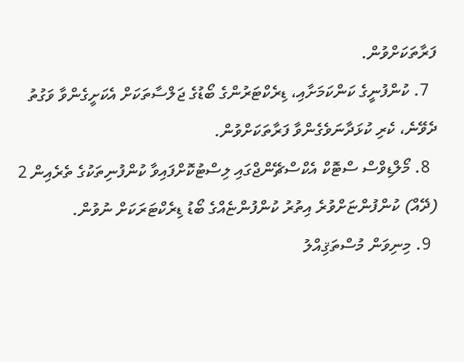ފަރާތަކަށްވުން.
  7. ކުންފުނީގެ ކަންކަމަށާއި، ޑިރެކްޓަރުންގެ ބޯޑުގެ ޖަލްސާތަކަށް އެކަށީގެންވާ ވަގުތު ދެވޭނެ، ކެރި ކުޅަދާނަވެގެންވާ ފަރާތަކަށްވުން.
  8. މޯލްޑިވްސް ސްޓޮކް އެކްސްޗޭންޖްގައި ލިސްޓުކޮށްފައިވާ ކުންފުނިތަކުގެ ތެރެއިން 2 (ދޭއް) ކުންފުންޏަށްވުރެ އިތުރު ކުންފުންޏެއްގެ ބޯޑު ޑިރެކްޓަރަކަށް ނުވުން.
  9. މިނިވަން މުސްތަޤިއްލު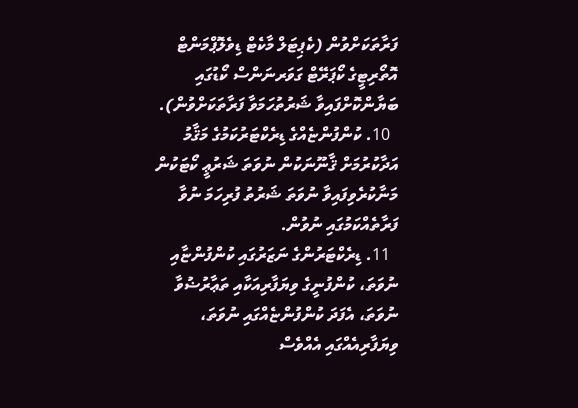ފަރާތަކަށްވުން (ކެޕިޓަލް މާކެޓް ޑިވެލޮޕްމަންޓް އޮތޯރިޓީގެ ކޯޕަރޭޓް ގަވަރނަންސް ކޯޑުގައި ބަޔާންކޮށްފައިވާ ޝަރުތުހަމަވާ ފަރާތަކަށްވުން).
  10. ކުންފުންޏެއްގެ ޑިރެކްޓަރުކަމުގެ މަޤާމު އަދާކުރުމަށް ޤާނޫނަކުން ނުވަތަ ޝަރުޢީ ކޯޓަކުން މަނާކުރެވިފައިވާ ނުވަތަ ޝަރުތު ފުރިހަމަ ނުވާ ފަރާތެއްކަމުގައި ނުވުން.
  11. ޑިރެކްޓަރުންގެ ނަޒަރުގައި ކުންފުންޏާއި ނުވަތަ، ކުންފުނީގެ ވިޔަފާރިއަކާއި ތަޢާރުޟުވާ ނުވަތަ، އެފަދަ ކުންފުންޏެއްގައި ނުވަތަ، ވިޔަފާރިއެއްގައި އެއްވެސް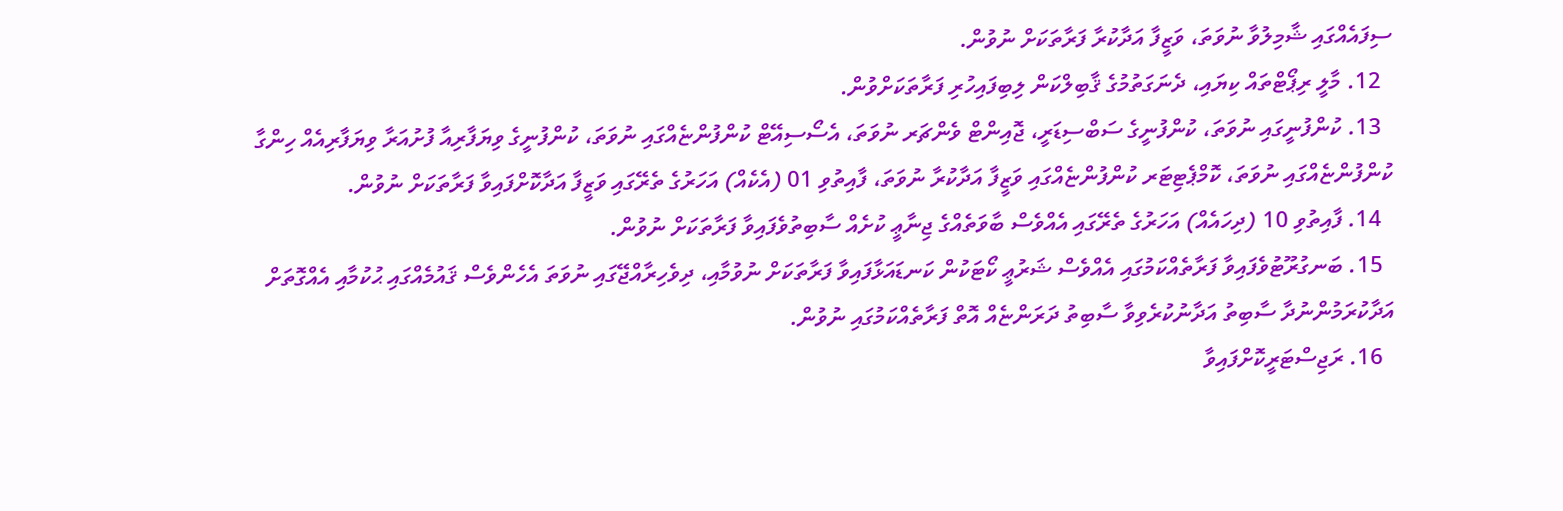ސިފައެއްގައި ޝާމިލުވާ ނުވަތަ، ވަޒީފާ އަދާކުރާ ފަރާތަކަށް ނުވުން.
  12. މާލީ ރިޕޯޓްތައް ކިޔައި، ދެނަގަތުމުގެ ޤާބިލްކަން ލިބިފައިހުރި ފަރާތަކަށްވުން.
  13. ކުންފުނީގައި ނުވަތަ، ކުންފުނީގެ ސަބްސިޑަރީ، ޖޮއިންޓް ވެންޗަރ ނުވަތަ، އެސޯސިއޭޓް ކުންފުންޏެއްގައި ނުވަތަ، ކުންފުނީގެ ވިޔަފާރިއާ ފުށުއަރާ ވިޔަފާރިއެއް ހިންގާ ކުންފުންޏެއްގައި ނުވަތަ، ކޮމްޕެޓިޓަރ ކުންފުންޏެއްގައި ވަޒީފާ އަދާކުރާ ނުވަތަ، ފާއިތުވި 01 (އެކެއް) އަހަރުގެ ތެރޭގައި ވަޒީފާ އަދާކޮށްފައިވާ ފަރާތަކަށް ނުވުން.
  14. ފާއިތުވި 10 (ދިހައެއް) އަހަރުގެ ތެރޭގައި އެއްވެސް ބާވަތެއްގެ ޖިނާޢީ ކުށެއް ސާބިތުވެފައިވާ ފަރާތަކަށް ނުވުން.
  15. ބަނގުރޫޓުވެފައިވާ ފަރާތެއްކަމުގައި އެއްވެސް ޝަރުޢީ ކޯޓަކުން ކަނޑައަޅާފައިވާ ފަރާތަކަށް ނުވުމާއި، ދިވެހިރާއްޖޭގައި ނުވަތަ އެހެންވެސް ޤައުމެއްގައި ޙުކުމާއި އެއްގޮތަށް އަދާކުރަމުންނުދާ ސާބިތު އަދާނުކުރެވިވާ ސާބިތު ދަރަންޏެއް އޮތް ފަރާތެއްކަމުގައި ނުވުން.
  16. ރަޖިސްޓަރީކޮށްފައިވާ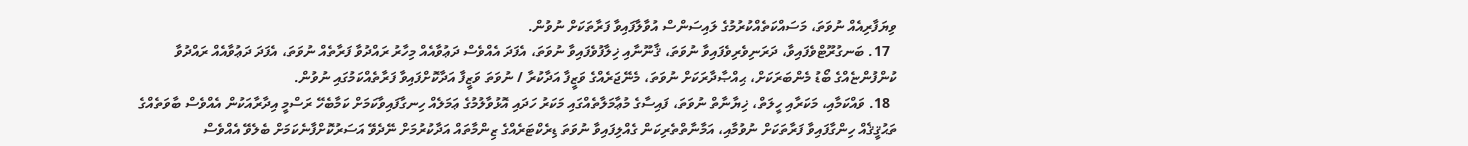ވިޔަފާރިއެއް ނުވަތަ، މަސައްކަތެއްކުރުމުގެ ލައިސަންސް އުވާލާފައިވާ ފަރާތަކަށް ނުވުން.
  17. ބަނގުރޫޓްވެފައިވާ، ދަރަނިވެރިވެފައިވާ ނުވަތަ، ޤާނޫނާއި ޚިލާފުވެފައިވާ ނުވަތަ، އެފަދަ އެއްވެސް ދަޢުވާއެއް މިހާރު ރައްދުވާ ފަރާތެއް ނުވަތަ، އެފަދަ ދަޢުވާއެއް ރައްދުވާ ކުންފުންޏެއްގެ ބޯޑު މެންބަރަކަށް، ޙިއްޞާދާރަކަށް ނުވަތަ، މެނޭޖަރެއްގެ ވަޒީފާ އަދާކުރާ / ނުވަތަ ވަޒީފާ އަދާކޮށްފައިވާ ފަރާތެއްކަމުގައި ނުވުން.
  18. ވައްކަމާއި، މަކަރާއި ހީލަތް، ޚިޔާނާތް ނުވަތަ، ފައިސާގެ މުޢާމަލާތެއްގައި މަކަރު ހަދައި އޮޅުވާލުމުގެ ޢަމަލެއް ހިނގާފައިވާކަމަށް ކަމާބެހޭ ރަސްމީ އިދާރާއަކުން އެއްވެސް ބާވަތެއްގެ ތަޙުޤީޤެއް ހިންގާފައިވާ ފަރާތަކަށް ނުވުމާއި، އަމާނާތްތެރިކަން ގެއްލިފައިވާ ނުވަތަ ޑިރެކްޓަރެއްގެ ޒިންމާތައް އަދާކުރުމަށް ނޭދެވޭ އަސަރުކޮށްފާނެކަމަށް ބެލެވޭ އެއްވެސް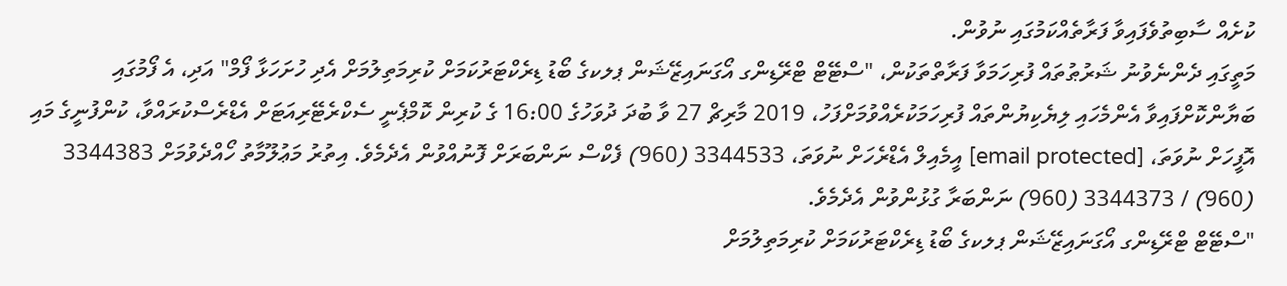ކުށެއް ސާބިތުވެފައިވާ ފަރާތެއްކަމުގައި ނުވުން.
މަތީގައި ދެންނެވުނު ޝަރުޠުތައް ފުރިހަމަވާ ފަރާތްތަކުން، "ސްޓޭޓް ޓްރޭޑިންގ އޯގަނައިޒޭޝަން ޕލކގެ ބޯޑު ޑިރެކްޓަރުކަމަށް ކުރިމަތިލުމަށް އެދި ހުށަހަޅާ ފޯމް" އަދި، އެ ފޯމުގައި ބަޔާންކޮށްފައިވާ އެންމެހައި ލިޔެކިޔުންތައް ފުރިހަމަކުރެއްވުމަށްފަހު، 2019 މާރިޗް 27 ވާ ބުދަ ދުވަހުގެ 16:00 ގެ ކުރިން ކޮމްޕެނީ ސެކްރެޓޭރިއަޓަށް އެޑްރެސްކުރައްވާ، ކުންފުނީގެ މައި އޮފީހަށް ނުވަތަ، [email protected] އީމެއިލް އެޑްރެހަށް ނުވަތަ، 3344533 (960) ފެކްސް ނަންބަރަށް ފޮނުއްވުން އެދެމެވެ. އިތުރު މަޢުލޫމާތު ހޯއްދެވުމަށް 3344383 (960) / 3344373 (960) ނަންބަރާ ގުޅުންވުން އެދެމެވެ.
"ސްޓޭޓް ޓްރޭޑިންގ އޯގަނައިޒޭޝަން ޕލކގެ ބޯޑު ޑިރެކްޓަރުކަމަށް ކުރިމަތިލުމަށް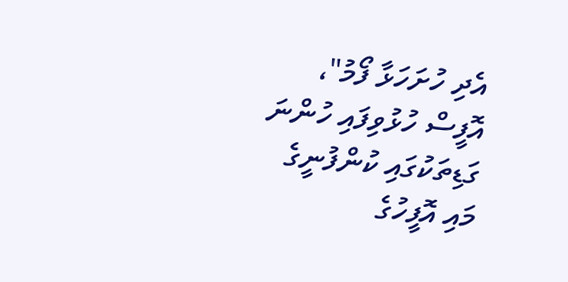އެދި ހުށަހަޅާ ފޯމު"، އޮފީސް ހުޅުވިފައި ހުންނަ ގަޑިތަކުގައި ކުންފުނީގެ މައި އޮފީހުގެ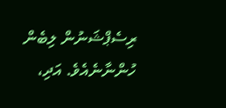ރިސެޕްޝަނުން ލިބެން ހުންނާނެއެވެ. އަދި،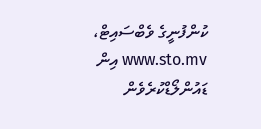ކުންފުނީގެ ވެބްސައިޓް، www.sto.mv އިން ޑައުންލޯޑްކުރެވެން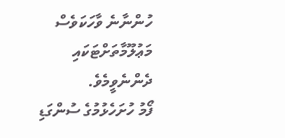ހުންނާނެ ވާހަކަވެސް މަޢުލޫމާތަށްޓަކައި ދެންނެވީމެވެ.
ފޯމު ހުށަހެޅުމުގެ ސުންގަޑި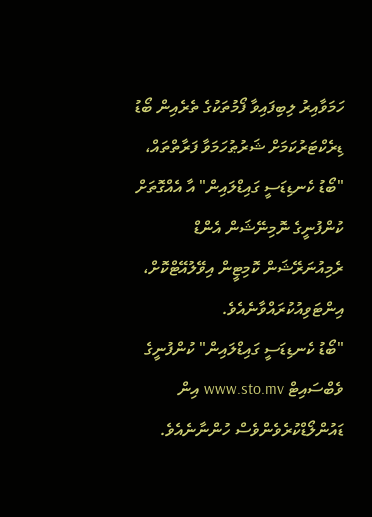ހަމަވާއިރު ލިބިފައިވާ ފޯމުތަކުގެ ތެރެއިން ބޯޑު ޑިރެކްޓަރުކަމަށް ޝަރުޠުހަމަވާ ފަރާތްތައް، "ބޯޑު ކެނޑިޑަސީ ގައިޑްލައިން" އާ އެއްގޮތަށް ކުންފުނީގެ ނޮމިނޭޝަން އެންޑް ރެމިއުނަރޭޝަން ކޮމިޓީން އިވޭލުއޭޓްކޮށް، އިންޓަވިއުކުރައްވާނެއެވެ.
"ބޯޑު ކެނޑިޑަސީ ގައިޑްލައިން" ކުންފުނީގެ ވެބްސައިޓް www.sto.mv އިން ޑައުންލޯޑްކުރެވެންވެސް ހުންނާނެއެވެ.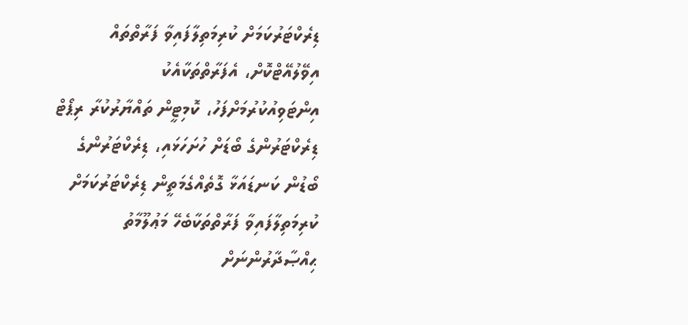ޑިރެކްޓަރުކަމަށް ކުރިމަތިލާފައިވާ ފަރާތްތައް އިވޭލުއޭޓްކޮށް، އެފަރާތްތަކާއެކު އިންޓަވިއުކުރުމަށްފަހު، ކޮމިޓީން ތައްޔާރުކުރާ ރިޕޯޓް ޑިރެކްޓަރުންގެ ބޯޑަށް ހުށަހަޅައި، ޑިރެކްޓަރުންގެ ބޯޑުން ކަނޑައަޅާ ގޮތެއްގެމަތީން ޑިރެކްޓަރުކަމަށް ކުރިމަތިލާފައިވާ ފަރާތްތަކާބެހޭ މަޢުލޫމާތު ޙިއްޞާދާރުންނަށް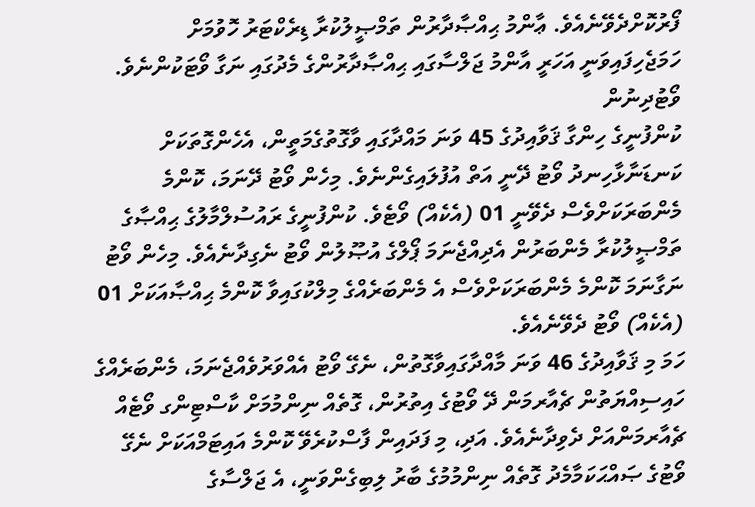ފޯރުކޮށްދެވޭނެއެވެ. ޢާންމު ޙިއްޞާދާރުން ތަމްޞީލުކުރާ ޑިރެކްޓަރު ހޮވުމަށް ހަމަޖެހިފައިވަނީ އަހަރީ އާންމު ޖަލްސާގައި ޙިއްޞާދާރުންގެ މެދުގައި ނަގާ ވޯޓަކުންނެވެ.
ވޯޓުދިނުން
ކުންފުނީގެ ހިންގާ ޤަވާއިދުގެ 45 ވަނަ މައްދާގައި ވާގޮތުގެމަތީން، އެހެންގޮތަކަށް ކަނޑަނާޅާހިނދު ވޯޓު ދޭނީ އަތް އުފުލައިގެންނެވެ. މިހެން ވޯޓު ދޭނަމަ، ކޮންމެ މެންބަރަކަށްވެސް ދެވޭނީ 01 (އެކެއް) ވޯޓެވެ. ކުންފުނީގެ ރައުސުލްމާލުގެ ޙިއްޞާގެ ތަމްޞީލުކުރާ މެންބަރުން އެދިއްޖެނަމަ ޕޯލްގެ އުޞޫލުން ވޯޓު ނެގިދާނެއެވެ. މިހެން ވޯޓު ނަގާނަމަ ކޮންމެ މެންބަރަކަށްވެސް އެ މެންބަރެއްގެ މިލްކުގައިވާ ކޮންމެ ޙިއްޞާއަކަށް 01 (އެކެއް) ވޯޓު ދެވޭނެއެވެ.
ހަމަ މި ޤަވާއިދުގެ 46 ވަނަ މާއްދާގައިވާގޮތުން، ނެގޭ ވޯޓު އެއްވަރުވެއްޖެނަމަ، މެންބަރެއްގެ ހައިސިއްޔަތުން ޗެއާރމަން ދޭ ވޯޓުގެ އިތުރުން، ގޮތެއް ނިންމުމަށް ކާސްޓިންގ ވޯޓެއް ޗެއާރމަންއަށް ދެވިދާނެއެވެ. އަދި، މި ފަދައިން ފާސްކުރެވޭ ކޮންމެ އައިޓަމްއަކަށް ނެގޭ ވޯޓުގެ ޞައްޙަކަމާމެދު ގޮތެއް ނިންމުމުގެ ބާރު ލިބިގެންވަނީ، އެ ޖަލްސާގެ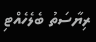ރިޔާސަތު ބެލެހެއްޓި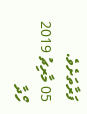ފަރާތަށެވެ.
05 މާރިޗު 2019
ހޯދާ